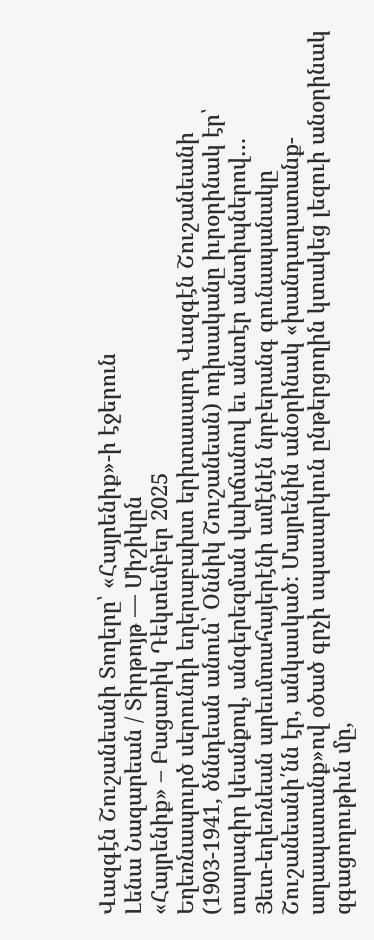Վազգէն Շուշանեանի Տողերը՝ «Հայրենիք»-ի էջերուն
Լենա Նազարեան / Տիրթոյթ — Միշիկըն
«Հայրենիք» – Բացառիկ Դեկտեմբեր 2025
Եղեռնապուրծ սերունդի եղերաբախտ երիտասարդ Վազգէն Շուշանեանի (1903-1941, ծննդեան անուն՝ Օննիկ Շուշանեան) ոդիսականը իւրօրինակ էր՝ տարագիր կեանքով, անգերեզման վախճանով եւ անտէր անտիպներով…
Յետ-եղեռնեան արեւմտահայերէնի ամէնէն նրբերանգ գունապանակը Շուշանեանի՛նն էր, անկասկած։ Մայրենին անօրինակ «խանդաղատանք-աղապատանք»ով օծած գրչի սպասարկուն ընթերցողին կտակեց լեզուի անօրինակ զգացողութիւն մը,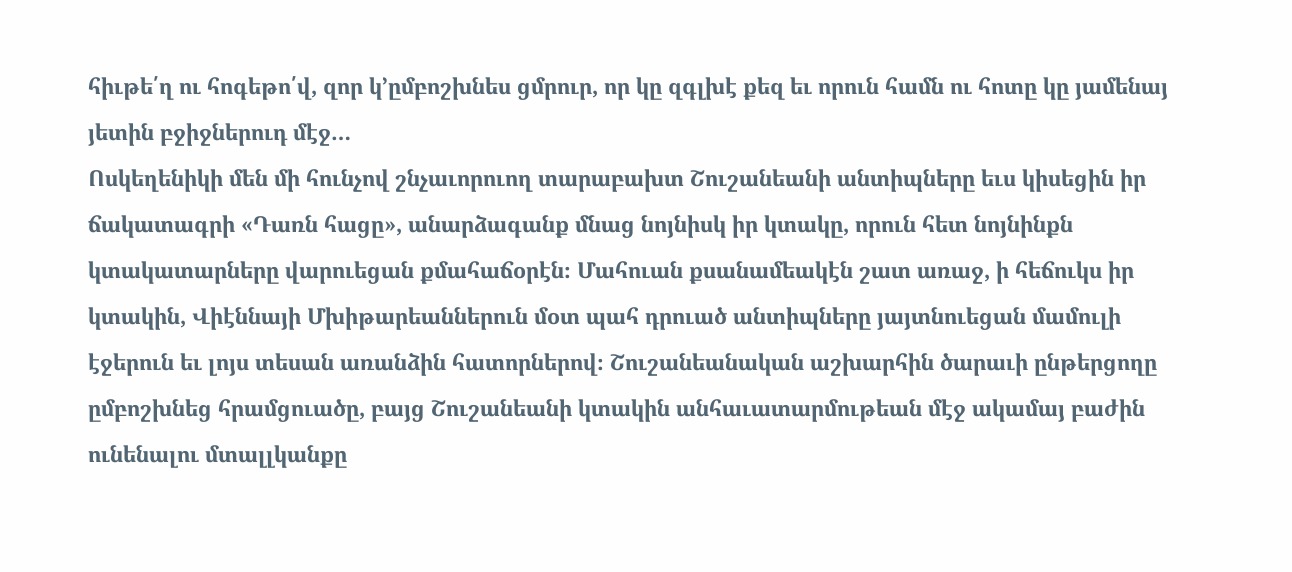հիւթե՛ղ ու հոգեթո՛վ, զոր կ՚ըմբոշխնես ցմրուր, որ կը զգլխէ քեզ եւ որուն համն ու հոտը կը յամենայ յետին բջիջներուդ մէջ…
Ոսկեղենիկի մեն մի հունչով շնչաւորուող տարաբախտ Շուշանեանի անտիպները եւս կիսեցին իր ճակատագրի «Դառն հացը», անարձագանք մնաց նոյնիսկ իր կտակը, որուն հետ նոյնինքն կտակատարները վարուեցան քմահաճօրէն։ Մահուան քսանամեակէն շատ առաջ, ի հեճուկս իր կտակին, Վիէննայի Մխիթարեաններուն մօտ պահ դրուած անտիպները յայտնուեցան մամուլի էջերուն եւ լոյս տեսան առանձին հատորներով։ Շուշանեանական աշխարհին ծարաւի ընթերցողը ըմբոշխնեց հրամցուածը, բայց Շուշանեանի կտակին անհաւատարմութեան մէջ ակամայ բաժին ունենալու մտալլկանքը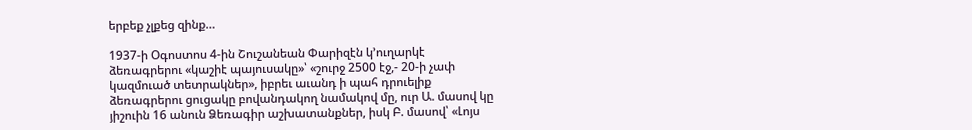երբեք չլքեց զինք…

1937-ի Օգոստոս 4-ին Շուշանեան Փարիզէն կ՚ուղարկէ ձեռագրերու «կաշիէ պայուսակը»՝ «շուրջ 2500 էջ,- 20-ի չափ կազմուած տետրակներ», իբրեւ աւանդ ի պահ դրուելիք ձեռագրերու ցուցակը բովանդակող նամակով մը, ուր Ա. մասով կը յիշուին 16 անուն Ձեռագիր աշխատանքներ, իսկ Բ. մասով՝ «Լոյս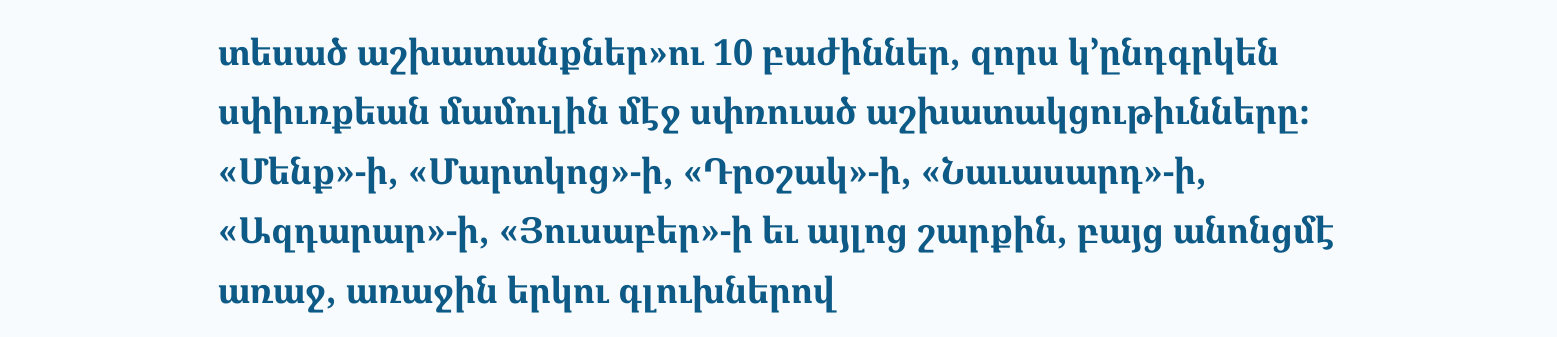տեսած աշխատանքներ»ու 10 բաժիններ, զորս կ՚ընդգրկեն սփիւռքեան մամուլին մէջ սփռուած աշխատակցութիւնները։ «Մենք»-ի, «Մարտկոց»-ի, «Դրօշակ»-ի, «Նաւասարդ»-ի, «Ազդարար»-ի, «Յուսաբեր»-ի եւ այլոց շարքին, բայց անոնցմէ առաջ, առաջին երկու գլուխներով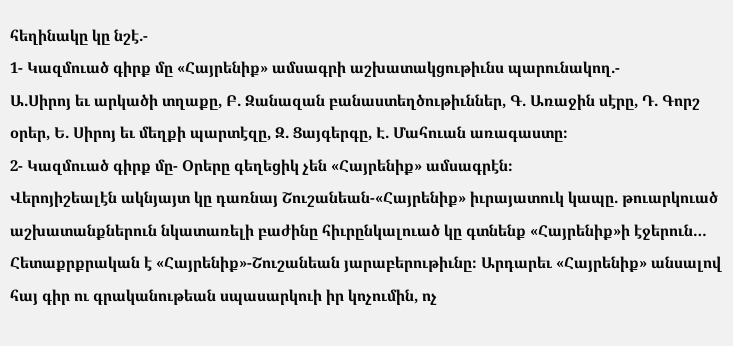հեղինակը կը նշէ.-
1- Կազմուած գիրք մը «Հայրենիք» ամսագրի աշխատակցութիւնս պարունակող.-
Ա.Սիրոյ եւ արկածի տղաքը, Բ. Զանազան բանաստեղծութիւններ, Գ. Առաջին սէրը, Դ. Գորշ օրեր, Ե. Սիրոյ եւ մեղքի պարտէզը, Զ. Ցայգերգը, Է. Մահուան առագաստը։
2- Կազմուած գիրք մը- Օրերը գեղեցիկ չեն «Հայրենիք» ամսագրէն։
Վերոյիշեալէն ակնյայտ կը դառնայ Շուշանեան-«Հայրենիք» իւրայատուկ կապը. թուարկուած աշխատանքներուն նկատառելի բաժինը հիւրընկալուած կը գտնենք «Հայրենիք»ի էջերուն…
Հետաքրքրական է «Հայրենիք»-Շուշանեան յարաբերութիւնը։ Արդարեւ «Հայրենիք» անսալով հայ գիր ու գրականութեան սպասարկուի իր կոչումին, ոչ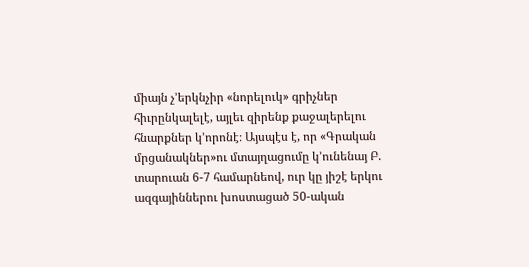միայն չ՚երկնչիր «նորելուկ» գրիչներ հիւրընկալելէ, այլեւ զիրենք քաջալերելու հնարքներ կ՚որոնէ։ Այսպէս է, որ «Գրական մրցանակներ»ու մտայղացումը կ՚ունենայ Բ. տարուան 6-7 համարնեով, ուր կը յիշէ երկու ազգայիններու խոստացած 50-ական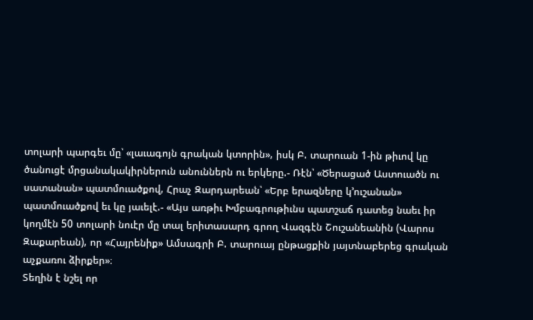տոլարի պարգեւ մը՝ «լաւագոյն գրական կտորին», իսկ Բ. տարուան 1-ին թիւով կը ծանուցէ մրցանակակիրներուն անուններն ու երկերը.- Ռէն՝ «Ծերացած Աստուածն ու սատանան» պատմուածքով, Հրաչ Զարդարեան՝ «Երբ երազները կ՚ուշանան» պատմուածքով եւ կը յաւելէ.- «Այս առթիւ Խմբագրութիւնս պատշաճ դատեց նաեւ իր կողմէն 50 տոլարի նուէր մը տալ երիտասարդ գրող Վազգէն Շուշանեանին (Վարոս Զաքարեան), որ «Հայրենիք» Ամսագրի Բ. տարուայ ընթացքին յայտնաբերեց գրական աչքառու ձիրքեր»։
Տեղին է նշել որ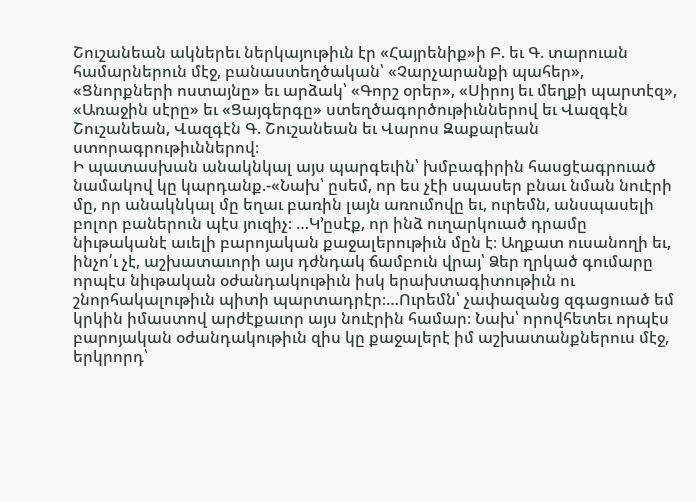Շուշանեան ակներեւ ներկայութիւն էր «Հայրենիք»ի Բ. եւ Գ. տարուան համարներուն մէջ, բանաստեղծական՝ «Չարչարանքի պահեր», «Ցնորքների ոստայնը» եւ արձակ՝ «Գորշ օրեր», «Սիրոյ եւ մեղքի պարտէզ», «Առաջին սէրը» եւ «Ցայգերգը» ստեղծագործութիւններով եւ Վազգէն Շուշանեան, Վազգէն Գ. Շուշանեան եւ Վարոս Զաքարեան ստորագրութիւններով։
Ի պատասխան անակնկալ այս պարգեւին՝ խմբագիրին հասցէագրուած նամակով կը կարդանք.-«Նախ՝ ըսեմ, որ ես չէի սպասեր բնաւ նման նուէրի մը, որ անակնկալ մը եղաւ բառին լայն առումովը եւ, ուրեմն, անսպասելի բոլոր բաներուն պէս յուզիչ։ …Կ՚ըսէք, որ ինձ ուղարկուած դրամը նիւթականէ աւելի բարոյական քաջալերութիւն մըն է։ Աղքատ ուսանողի եւ, ինչո՛ւ չէ, աշխատաւորի այս դժնդակ ճամբուն վրայ՝ Ձեր ղրկած գումարը որպէս նիւթական օժանդակութիւն իսկ երախտագիտութիւն ու շնորհակալութիւն պիտի պարտադրէր։…Ուրեմն՝ չափազանց զգացուած եմ կրկին իմաստով արժէքաւոր այս նուէրին համար։ Նախ՝ որովհետեւ որպէս բարոյական օժանդակութիւն զիս կը քաջալերէ իմ աշխատանքներուս մէջ, երկրորդ՝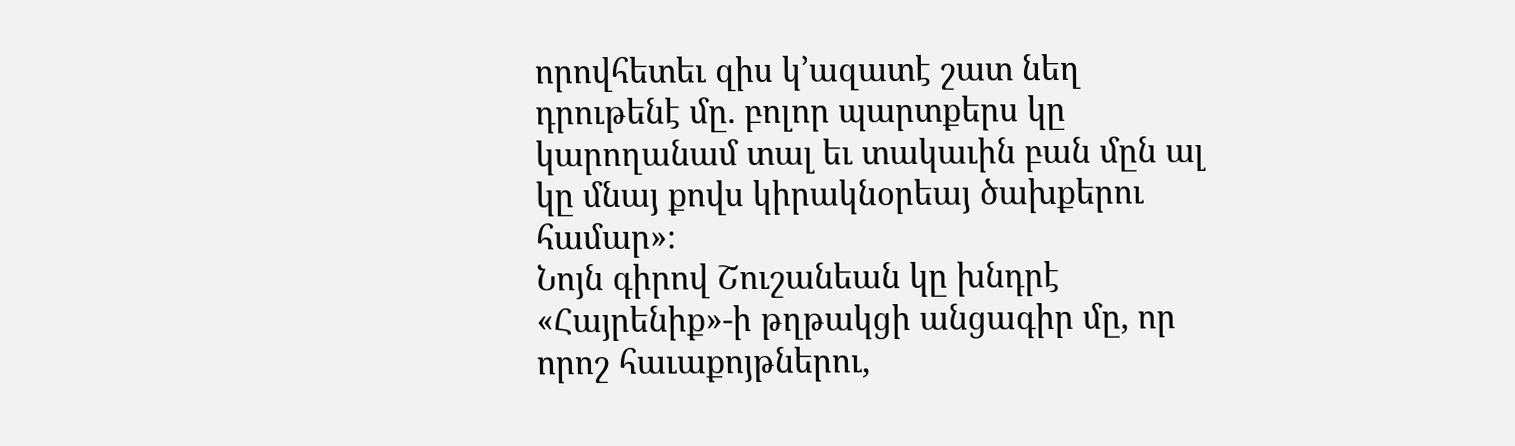որովհետեւ զիս կ՚ազատէ շատ նեղ դրութենէ մը. բոլոր պարտքերս կը կարողանամ տալ եւ տակաւին բան մըն ալ կը մնայ քովս կիրակնօրեայ ծախքերու համար»։
Նոյն գիրով Շուշանեան կը խնդրէ «Հայրենիք»-ի թղթակցի անցագիր մը, որ որոշ հաւաքոյթներու,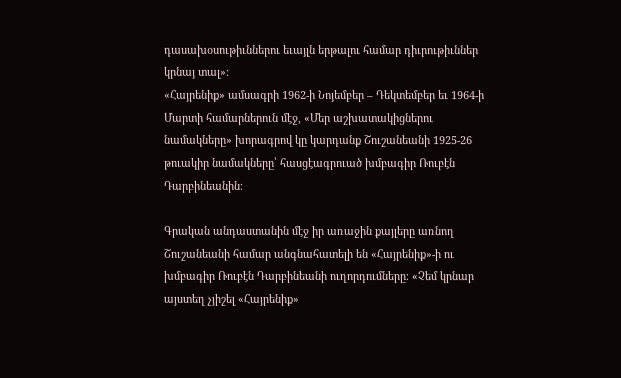դասախօսութիւններու եւայլն երթալու համար դիւրութիւններ կրնայ տալ»։
«Հայրենիք» ամսագրի 1962-ի Նոյեմբեր – Դեկտեմբեր եւ 1964-ի Մարտի համարներուն մէջ, «Մեր աշխատակիցներու նամակները» խորագրով կը կարդանք Շուշանեանի 1925-26 թուակիր նամակները՝ հասցէագրուած խմբագիր Ռուբէն Դարբինեանին։

Գրական անդաստանին մէջ իր առաջին քայլերը առնող Շուշանեանի համար անգնահատելի են «Հայրենիք»-ի ու խմբագիր Ռուբէն Դարբինեանի ուղորդումները։ «Չեմ կրնար այստեղ չյիշել «Հայրենիք»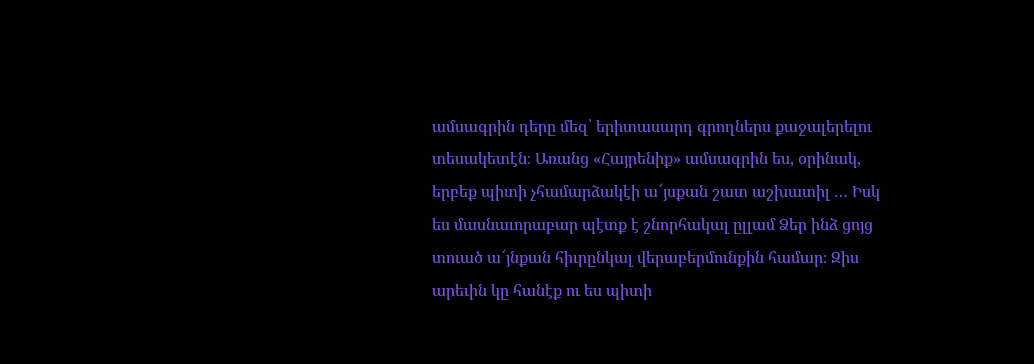ամսագրին դերը մեզ՝ երիտասարդ գրողներս քաջալերելու տեսակետէն։ Առանց «Հայրենիք» ամսագրին ես, օրինակ, երբեք պիտի չհամարձակէի ա՜յսքան շատ աշխատիլ … Իսկ ես մասնաւորաբար պէտք է շնորհակալ ըլլամ Ձեր ինձ ցոյց տուած ա՜յնքան հիւրընկալ վերաբերմունքին համար։ Զիս արեւին կը հանէք ու ես պիտի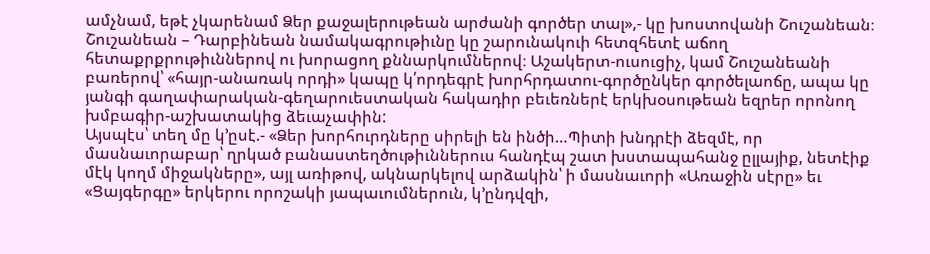ամչնամ, եթէ չկարենամ Ձեր քաջալերութեան արժանի գործեր տալ»,- կը խոստովանի Շուշանեան։
Շուշանեան – Դարբինեան նամակագրութիւնը կը շարունակուի հետզհետէ աճող հետաքրքրութիւններով ու խորացող քննարկումներով։ Աշակերտ-ուսուցիչ, կամ Շուշանեանի բառերով՝ «հայր-անառակ որդի» կապը կ՛որդեգրէ խորհրդատու-գործընկեր գործելաոճը, ապա կը յանգի գաղափարական-գեղարուեստական հակադիր բեւեռներէ երկխօսութեան եզրեր որոնող խմբագիր-աշխատակից ձեւաչափին:
Այսպէս՝ տեղ մը կ՚ըսէ.- «Ձեր խորհուրդները սիրելի են ինծի…Պիտի խնդրէի ձեզմէ, որ մասնաւորաբար՝ ղրկած բանաստեղծութիւններուս հանդէպ շատ խստապահանջ ըլլայիք, նետէիք մէկ կողմ միջակները», այլ առիթով, ակնարկելով արձակին՝ ի մասնաւորի «Առաջին սէրը» եւ «Ցայգերգը» երկերու որոշակի յապաւումներուն, կ՚ընդվզի,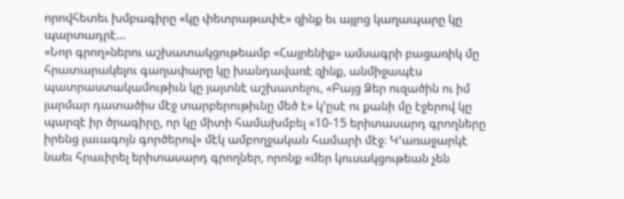որովհետեւ խմբագիրը «կը փետրաթափէ» զինք եւ այլոց կաղապարը կը պարտադրէ…
«Նոր գրող»ներու աշխատակցութեամբ «Հայրենիք» ամսագրի բացառիկ մը հրատարակելու գաղափարը կը խանդավառէ զինք, անմիջապէս պատրաստակամութիւն կը յայտնէ աշխատելու, «Բայց Ձեր ուզածին ու իմ յարմար դատածիս մէջ տարբերութիւնը մեծ է» կ՚ըսէ ու քանի մը էջերով կը պարզէ իր ծրագիրը, որ կը միտի համախմբել «10-15 երիտասարդ գրողները իրենց լաւագոյն գործերով» մէկ ամբողջական համարի մէջ։ Կ՚առաջարկէ նաեւ հրաւիրել երիտասարդ գրողներ, որոնք «մեր կուսակցութեան չեն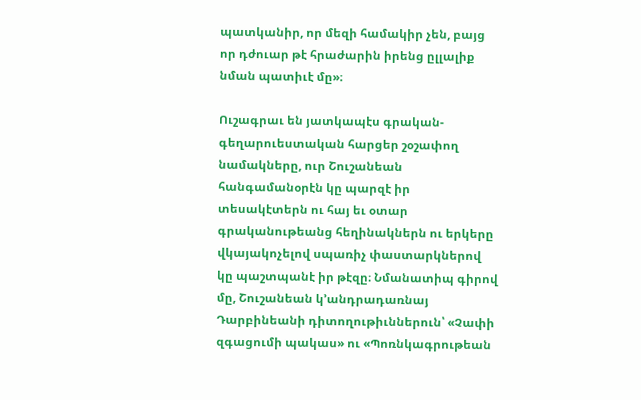պատկանիր, որ մեզի համակիր չեն, բայց որ դժուար թէ հրաժարին իրենց ըլլալիք նման պատիւէ մը»։

Ուշագրաւ են յատկապէս գրական-գեղարուեստական հարցեր շօշափող նամակները, ուր Շուշանեան հանգամանօրէն կը պարզէ իր տեսակէտերն ու հայ եւ օտար գրականութեանց հեղինակներն ու երկերը վկայակոչելով սպառիչ փաստարկներով կը պաշտպանէ իր թէզը։ Նմանատիպ գիրով մը, Շուշանեան կ՚անդրադառնայ Դարբինեանի դիտողութիւններուն՝ «Չափի զգացումի պակաս» ու «Պոռնկագրութեան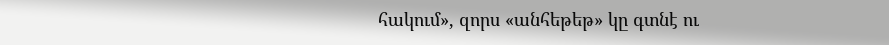հակում», զորս «անհեթեթ» կը գտնէ ու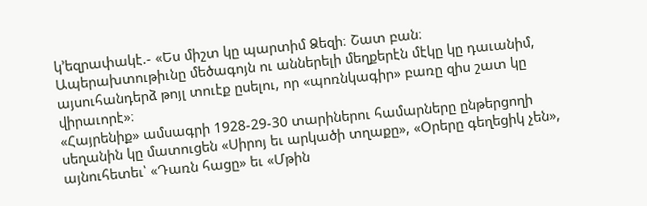կ՚եզրափակէ.- «Ես միշտ կը պարտիմ Ձեզի։ Շատ բան։ Ապերախտութիւնը մեծագոյն ու աններելի մեղքերէն մէկը կը դաւանիմ, այսուհանդերձ թոյլ տուէք ըսելու, որ «պոռնկագիր» բառը զիս շատ կը վիրաւորէ»։
«Հայրենիք» ամսագրի 1928-29-30 տարիներու համարները ընթերցողի սեղանին կը մատուցեն «Սիրոյ եւ արկածի տղաքը», «Օրերը գեղեցիկ չեն», այնուհետեւ՝ «Դառն հացը» եւ «Մթին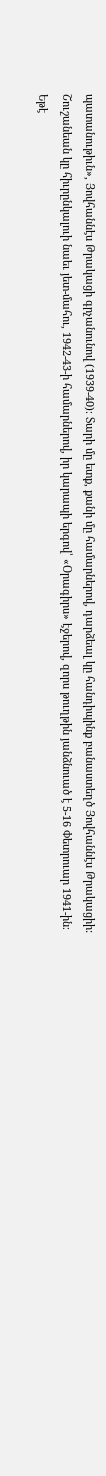պատանութիւն», Յովհաննէս Թրակացի գրչանունով (1939-40)։ Տարի մը ետք, քանի մը համարներով, դարձեալ կը հանդիպինք բանաստեղծ Յովհաննէս Թրակացիի:
Շուշանեան կը հիւրընկալուի նաեւ յետ-մահու, 1942-43-ի համարներով, իր կարապի երգով՝ «Օրագիրս» էջերով, զորս թուղթին յանձնուած է 5-16 Փետրուար 1941-ին։
Եթէ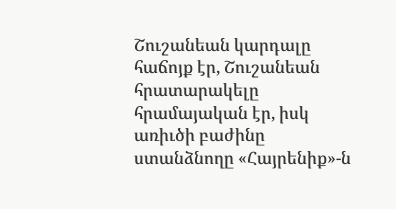Շուշանեան կարդալը հաճոյք էր, Շուշանեան հրատարակելը հրամայական էր, իսկ առիւծի բաժինը ստանձնողը «Հայրենիք»-ն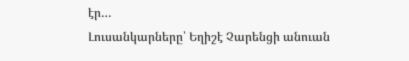էր…
Լուսանկարները՝ Եղիշէ Չարենցի անուան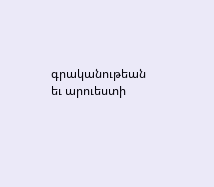գրականութեան եւ արուեստի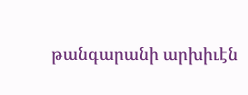թանգարանի արխիւէն